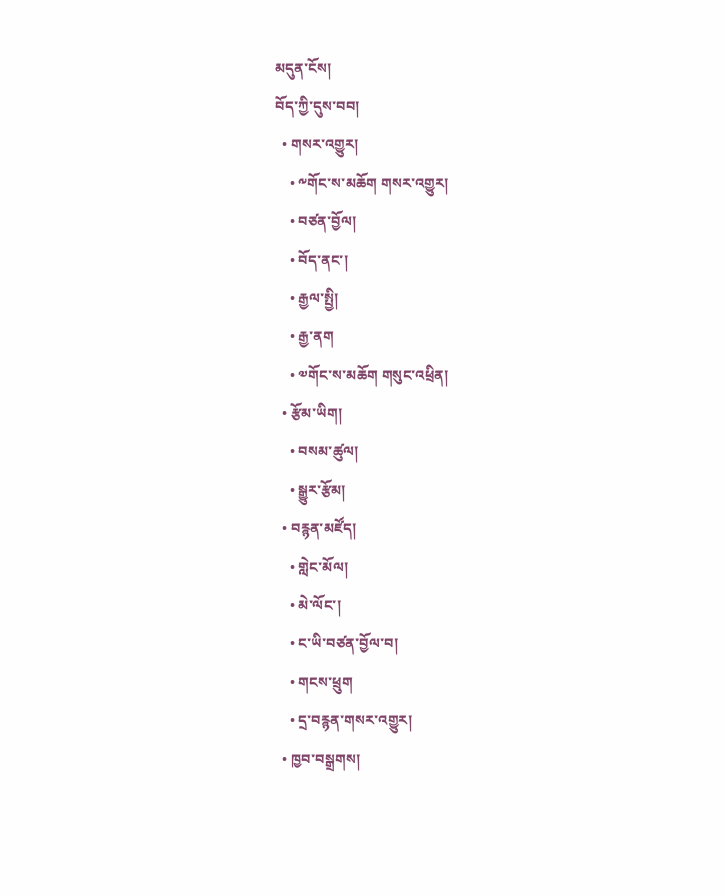མདུན་ངོས།
བོད་ཀྱི་དུས་བབ།
  • གསར་འགྱུར།
    • ༸གོང་ས་མཆོག གསར་འགྱུར།
    • བཙན་བྱོལ།
    • བོད་ནང་།
    • རྒྱལ་སྤྱི།
    • རྒྱ་ནག
    • ༧གོང་ས་མཆོག གསུང་འཕྲིན།
  • རྩོམ་ཡིག།
    • བསམ་ཚུལ།
    • སྒྱུར་རྩོམ།
  • བརྙན་མཛོད།
    • གླེང་མོལ།
    • མེ་ལོང་།
    • ང་ཡི་བཙན་བྱོལ་བ།
    • གངས་ཕྲུག
    • དྲ་བརྙན་གསར་འགྱུར།
  • ཁྱབ་བསྒྲགས།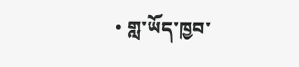• གླ་ཡོད་ཁྱབ་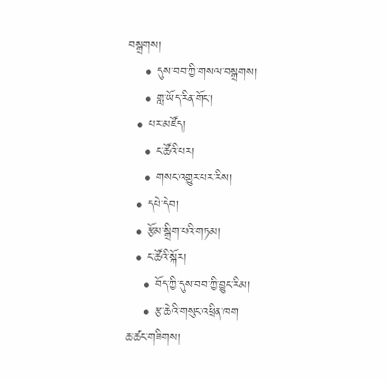བསྒྲགས།
    • དུས་བབ་ཀྱི་གསལ་བསྒྲགས།
    • གླ་ཡོད་རིན་གོང་།
  • པར་མཛོད།
    • ང་ཚོའི་པར།
    • གསང་འགྱུར་པར་རིས།
  • དཔེ་དེབ།
  • རྩོམ་སྒྲིག་པའི་གཏམ།
  • ང་ཚོའི་སྐོར།
    • བོད་ཀྱི་དུས་བབ་ཀྱི་བྱུང་རིམ།
    • རྩ་ཆེའི་གསུང་འཕྲིན་ཁག
ཆ་ཚང་གཟིགས།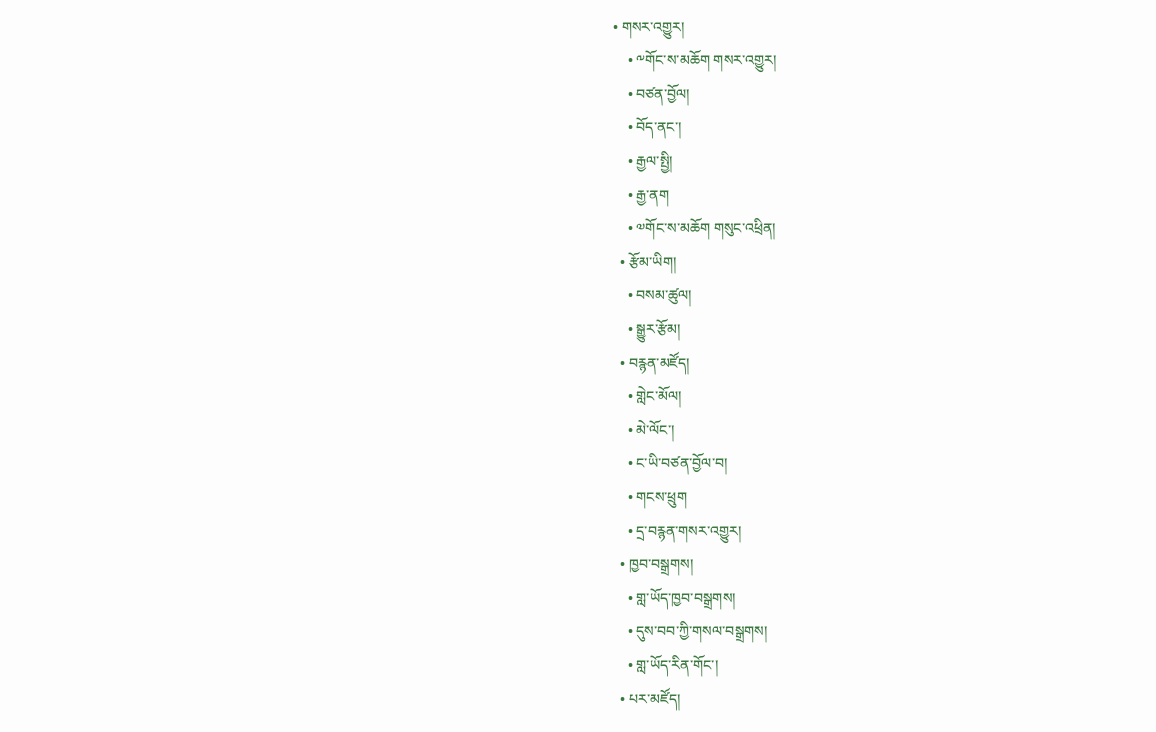• གསར་འགྱུར།
    • ༸གོང་ས་མཆོག གསར་འགྱུར།
    • བཙན་བྱོལ།
    • བོད་ནང་།
    • རྒྱལ་སྤྱི།
    • རྒྱ་ནག
    • ༧གོང་ས་མཆོག གསུང་འཕྲིན།
  • རྩོམ་ཡིག།
    • བསམ་ཚུལ།
    • སྒྱུར་རྩོམ།
  • བརྙན་མཛོད།
    • གླེང་མོལ།
    • མེ་ལོང་།
    • ང་ཡི་བཙན་བྱོལ་བ།
    • གངས་ཕྲུག
    • དྲ་བརྙན་གསར་འགྱུར།
  • ཁྱབ་བསྒྲགས།
    • གླ་ཡོད་ཁྱབ་བསྒྲགས།
    • དུས་བབ་ཀྱི་གསལ་བསྒྲགས།
    • གླ་ཡོད་རིན་གོང་།
  • པར་མཛོད།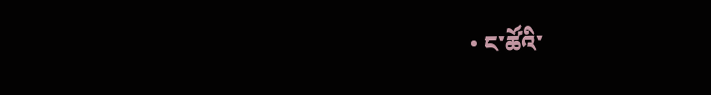• ང་ཚོའི་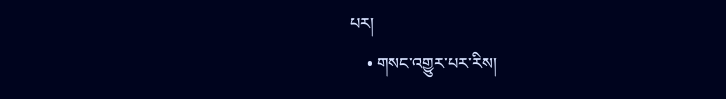པར།
    • གསང་འགྱུར་པར་རིས།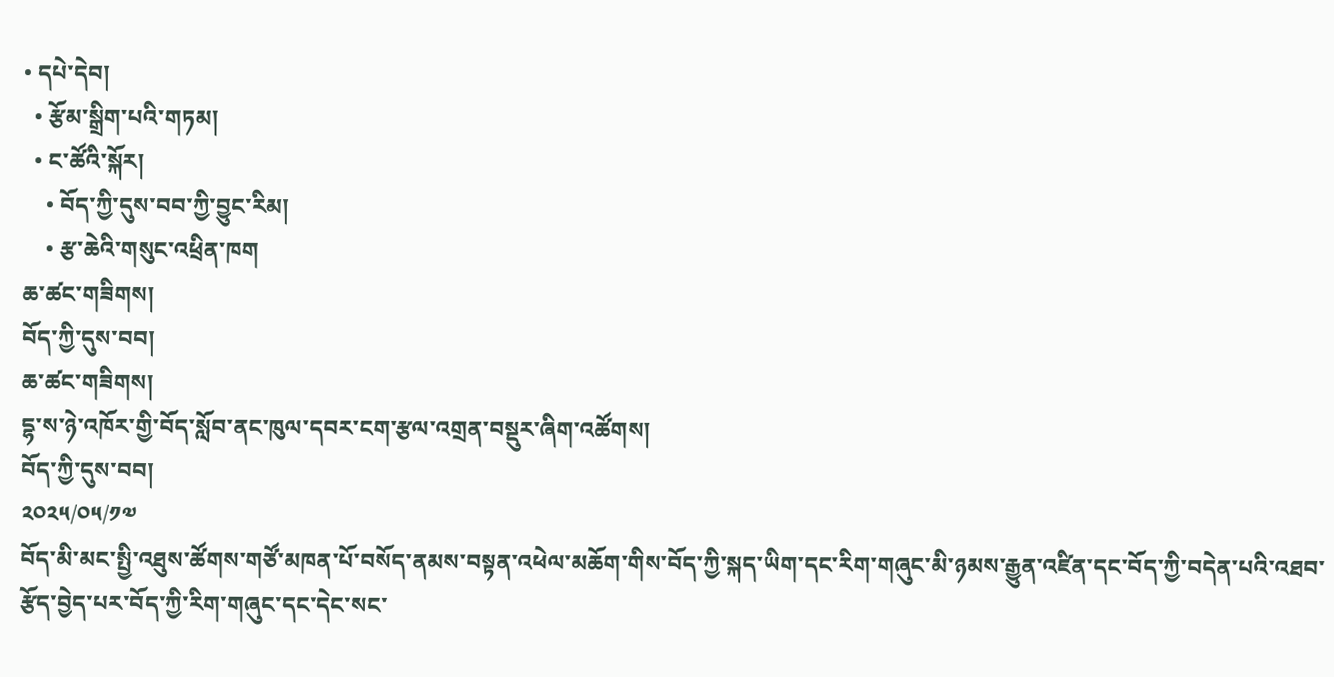• དཔེ་དེབ།
  • རྩོམ་སྒྲིག་པའི་གཏམ།
  • ང་ཚོའི་སྐོར།
    • བོད་ཀྱི་དུས་བབ་ཀྱི་བྱུང་རིམ།
    • རྩ་ཆེའི་གསུང་འཕྲིན་ཁག
ཆ་ཚང་གཟིགས།
བོད་ཀྱི་དུས་བབ།
ཆ་ཚང་གཟིགས།
དྷ་ས་ཉེ་འཁོར་གྱི་བོད་སློབ་ནང་ཁུལ་དབར་ངག་རྩལ་འགྲན་བསྡུར་ཞིག་འཚོགས།
བོད་ཀྱི་དུས་བབ།
༢༠༢༥/༠༥/༡༧
བོད་མི་མང་སྤྱི་འཐུས་ཚོགས་གཙོ་མཁན་པོ་བསོད་ནམས་བསྟན་འཕེལ་མཆོག་གིས་བོད་ཀྱི་སྐད་ཡིག་དང་རིག་གཞུང་མི་ཉམས་རྒྱུན་འཛིན་དང་བོད་ཀྱི་བདེན་པའི་འཐབ་རྩོད་བྱེད་པར་བོད་ཀྱི་རིག་གཞུང་དང་དེང་སང་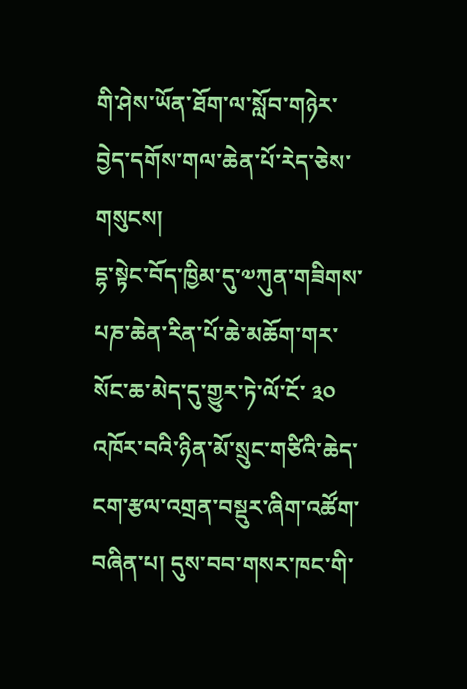གི་ཤེས་ཡོན་ཐོག་ལ་སློབ་གཉེར་བྱེད་དགོས་གལ་ཆེན་པོ་རེད་ཅེས་གསུངས།
དྷ་སྟེང་བོད་ཁྱིམ་དུ་༧ཀུན་གཟིགས་པཎ་ཆེན་རིན་པོ་ཆེ་མཆོག་གར་སོང་ཆ་མེད་དུ་གྱུར་ཏེ་ལོ་ངོ་ ༣༠ འཁོར་བའི་ཉིན་མོ་སྲུང་གཙིའི་ཆེད་ངག་རྩལ་འགྲན་བསྡུར་ཞིག་འཚོག་བཞིན་པ། དུས་བབ་གསར་ཁང་གི་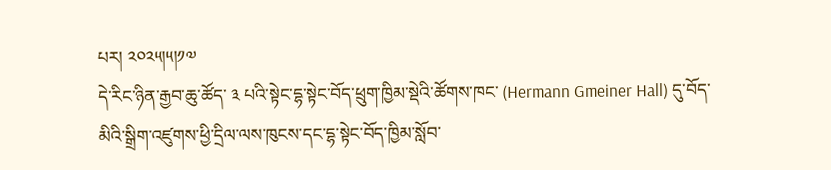པར། ༢༠༢༥།༥།༡༧
དེ་རིང་ཉིན་རྒྱབ་ཆུ་ཚོད་ ༣ པའི་སྟེང་དྷ་སྟེང་བོད་ཕྲུག་ཁྱིམ་སྡེའི་ཚོགས་ཁང་ (Hermann Gmeiner Hall) དུ་བོད་མིའི་སྒྲིག་འཛུགས་ཕྱི་དྲིལ་ལས་ཁུངས་དང་དྷ་སྟེང་བོད་ཁྱིམ་སློབ་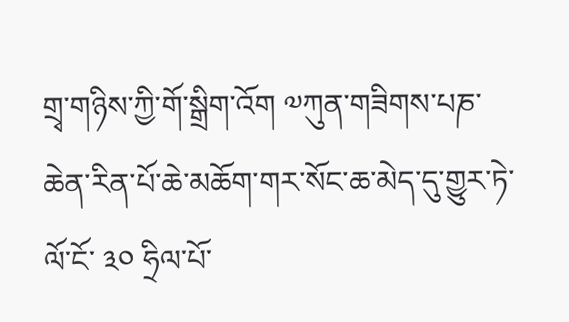གྲྭ་གཉིས་ཀྱི་གོ་སྒྲིག་འོག ༧ཀུན་གཟིགས་པཎ་ཆེན་རིན་པོ་ཆེ་མཆོག་གར་སོང་ཆ་མེད་དུ་གྱུར་ཏེ་ལོ་ངོ་ ༣༠ ཧྲིལ་པོ་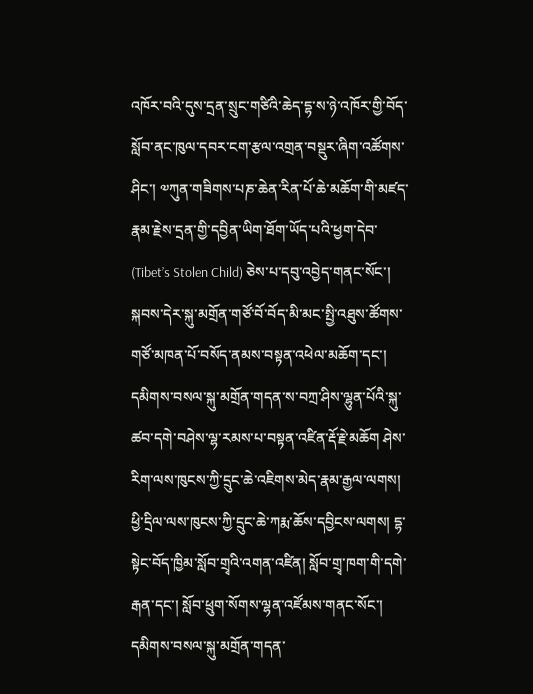འཁོར་བའི་དུས་དྲན་སྲུང་གཙིའི་ཆེད་དྷ་ས་ཉེ་འཁོར་གྱི་བོད་སློབ་ནང་ཁུལ་དབར་ངག་རྩལ་འགྲན་བསྡུར་ཞིག་འཚོགས་ཤིང་། ༧ཀུན་གཟིགས་པཎ་ཆེན་རིན་པོ་ཆེ་མཆོག་གི་མཛད་རྣམ་རྗེས་དྲན་གྱི་དབྱིན་ཡིག་ཐོག་ཡོད་པའི་ཕྱག་དེབ་ (Tibet’s Stolen Child) ཅེས་པ་དབུ་འབྱེད་གནང་སོང་།
སྐབས་དེར་སྐུ་མགྲོན་གཙོ་བོ་བོད་མི་མང་སྤྱི་འཐུས་ཚོགས་གཙོ་མཁན་པོ་བསོད་ནམས་བསྟན་འཕེལ་མཆོག་དང་། དམིགས་བསལ་སྐུ་མགྲོན་གདན་ས་བཀྲ་ཤིས་ལྷུན་པོའི་སྐུ་ཚབ་དགེ་བཤེས་ལྷ་རམས་པ་བསྟན་འཛིན་རྡོ་རྗེ་མཆོག ཤེས་རིག་ལས་ཁུངས་ཀྱི་དྲུང་ཆེ་འཇིགས་མེད་རྣམ་རྒྱལ་ལགས། ཕྱི་དྲིལ་ལས་ཁུངས་ཀྱི་དྲུང་ཆེ་ཀརྨ་ཆོས་དབྱིངས་ལགས། དྷ་སྟེང་བོད་ཁྱིམ་སློབ་གྲྭའི་འགན་འཛིན། སློབ་གྲྭ་ཁག་གི་དགེ་རྒན་དང་། སློབ་ཕྲུག་སོགས་ལྷན་འཛོམས་གནང་སོང་།
དམིགས་བསལ་སྐུ་མགྲོན་གདན་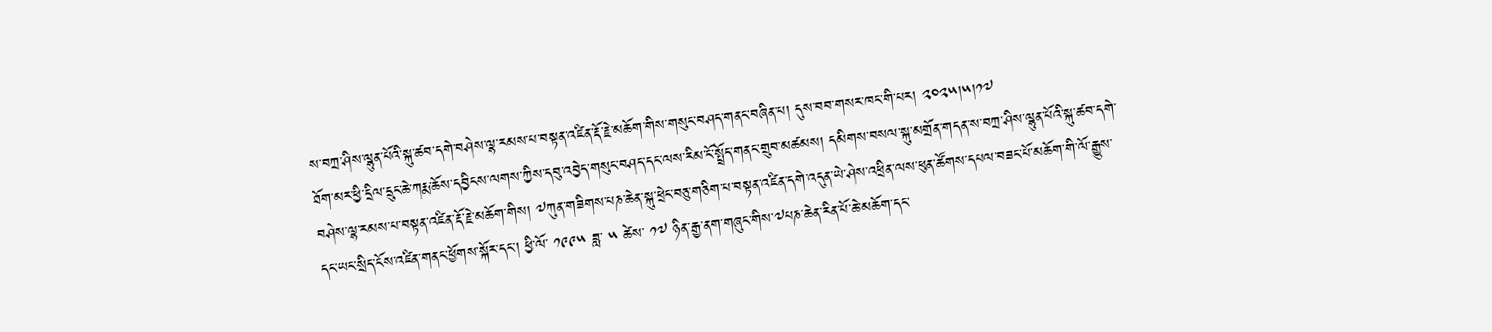ས་བཀྲ་ཤིས་ལྷུན་པོའི་སྐུ་ཚབ་དགེ་བཤེས་ལྷ་རམས་པ་བསྟན་འཛིན་རྡོ་རྗེ་མཆོག་གིས་གསུང་བཤད་གནང་བཞིན་པ། དུས་བབ་གསར་ཁང་གི་པར། ༢༠༢༥།༥།༡༧
ཐོག་མར་ཕྱི་དྲིལ་དྲུང་ཆེ་ཀརྨ་ཆོས་དབྱིངས་ལགས་ཀྱིས་དབུ་འབྱེད་གསུང་བཤད་དང་ལས་རིམ་ངོ་སྤྲོད་གནང་གྲུབ་མཚམས། དམིགས་བསལ་སྐུ་མགྲོན་གདན་ས་བཀྲ་ཤིས་ལྷུན་པོའི་སྐུ་ཚབ་དགེ་བཤེས་ལྷ་རམས་པ་བསྟན་འཛིན་རྡོ་རྗེ་མཆོག་གིས། ༧ཀུན་གཟིགས་པཎ་ཆེན་སྐུ་ཕྲེང་བཅུ་གཅིག་པ་བསྟན་འཛིན་དགེ་འདུན་ཡེ་ཤེས་འཕྲིན་ལས་ཕུན་ཚོགས་དཔལ་བཟང་པོ་མཆོག་གི་ལོ་རྒྱུས་དང་ཡང་སྲིད་ངོས་འཛིན་གནང་ཕྱོགས་སྐོར་དང་། ཕྱི་ལོ་ ༡༩༩༥ ཟླ་ ༥ ཚེས་ ༡༧ ཉིན་རྒྱ་ནག་གཞུང་གིས་༧པཎ་ཆེན་རིན་པོ་ཆེ་མཆོག་དང་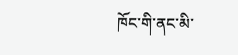ཁོང་གི་ནང་མི་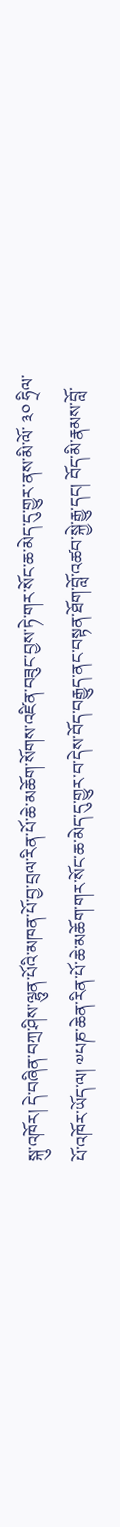སྐུ་འཁོར། དེ་བཞིན་བཀྲ་ཤིས་ལྷུན་པོའི་མཁན་པོ་བྱ་བྲལ་རིན་པོ་ཆེ་མཆོག་སོགས་འཛིན་བཟུང་བྱས་ཏེ་གར་སོང་ཆ་མེད་དུ་གྱུར་ནས་མི་ལོ་ ༣༠ ཧྲིལ་པོ་འཁོར་ཡོད་ལ། ༧པཎ་ཆེན་རིན་པོ་ཆེ་མཆོག་གར་སོང་ཆ་མེད་དུ་གྱུར་བ་དེས་བོད་བརྒྱུད་ནང་བསྟན་ཐོག་བློ་འཚབ་སྐྱེ་རྒྱུ་དང། བོད་མི་རྣམས་བློ་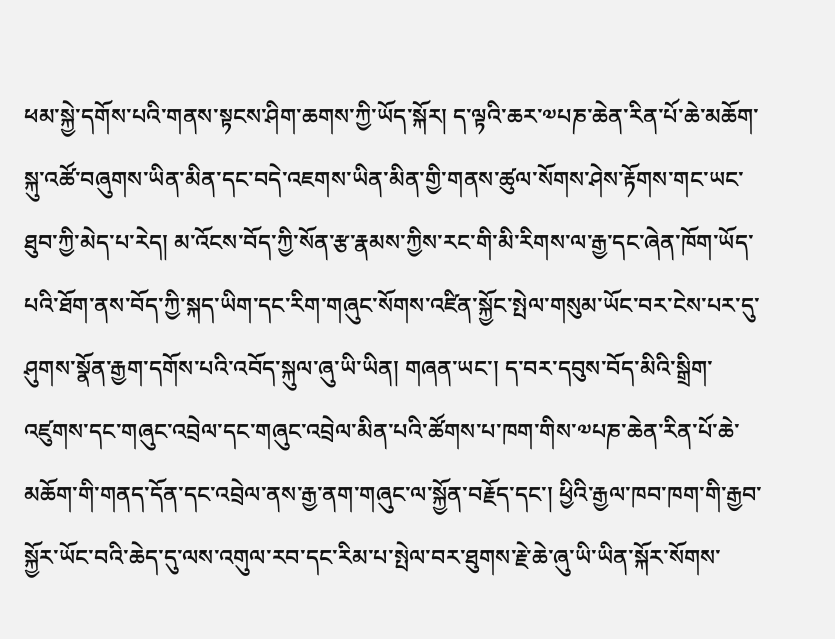ཕམ་སྐྱེ་དགོས་པའི་གནས་སྟངས་ཤིག་ཆགས་ཀྱི་ཡོད་སྐོར། ད་ལྟའི་ཆར་༧པཎ་ཆེན་རིན་པོ་ཆེ་མཆོག་སྐུ་འཚོ་བཞུགས་ཡིན་མིན་དང་བདེ་འཇགས་ཡིན་མིན་གྱི་གནས་ཚུལ་སོགས་ཤེས་རྟོགས་གང་ཡང་ཐུབ་ཀྱི་མེད་པ་རེད། མ་འོངས་བོད་ཀྱི་སོན་རྩ་རྣམས་ཀྱིས་རང་གི་མི་རིགས་ལ་རྒྱ་དང་ཞེན་ཁོག་ཡོད་པའི་ཐོག་ནས་བོད་ཀྱི་སྐད་ཡིག་དང་རིག་གཞུང་སོགས་འཛིན་སྐྱོང་སྤེལ་གསུམ་ཡོང་བར་ངེས་པར་དུ་ཤུགས་སྣོན་རྒྱག་དགོས་པའི་འབོད་སྐུལ་ཞུ་ཡི་ཡིན། གཞན་ཡང་། ད་བར་དབུས་བོད་མིའི་སྒྲིག་འཛུགས་དང་གཞུང་འབྲེལ་དང་གཞུང་འབྲེལ་མིན་པའི་ཚོགས་པ་ཁག་གིས་༧པཎ་ཆེན་རིན་པོ་ཆེ་མཆོག་གི་གནད་དོན་དང་འབྲེལ་ནས་རྒྱ་ནག་གཞུང་ལ་སྐྱོན་བརྗོད་དང་། ཕྱིའི་རྒྱལ་ཁབ་ཁག་གི་རྒྱབ་སྐྱོར་ཡོང་བའི་ཆེད་དུ་ལས་འགུལ་རབ་དང་རིམ་པ་སྤེལ་བར་ཐུགས་རྗེ་ཆེ་ཞུ་ཡི་ཡིན་སྐོར་སོགས་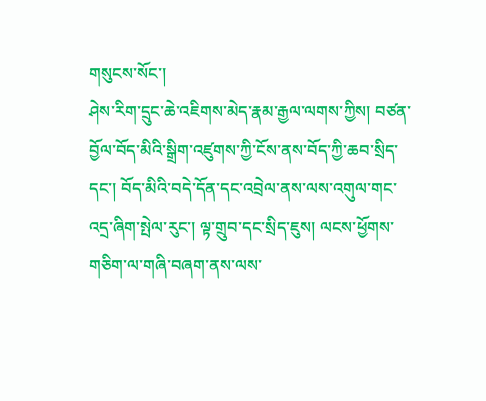གསུངས་སོང་།
ཤེས་རིག་དྲུང་ཆེ་འཇིགས་མེད་རྣམ་རྒྱལ་ལགས་ཀྱིས། བཙན་བྱོལ་བོད་མིའི་སྒྲིག་འཛུགས་ཀྱི་ངོས་ནས་བོད་ཀྱི་ཆབ་སྲིད་དང་། བོད་མིའི་བདེ་དོན་དང་འབྲེལ་ནས་ལས་འགུལ་གང་འདྲ་ཞིག་སྤེལ་རུང་། ལྟ་གྲུབ་དང་སྲིད་ཇུས། ལངས་ཕྱོགས་གཅིག་ལ་གཞི་བཞག་ནས་ལས་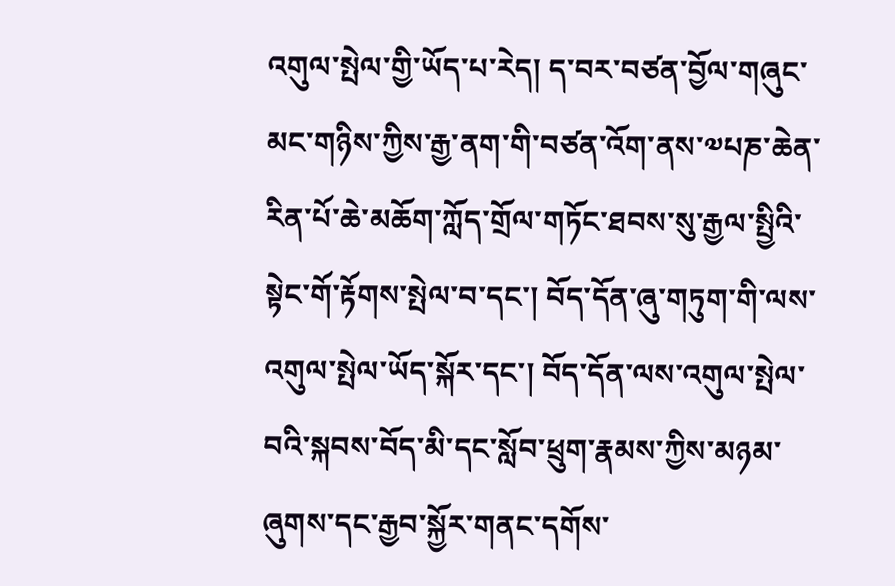འགུལ་སྤེལ་གྱི་ཡོད་པ་རེད། ད་བར་བཙན་བྱོལ་གཞུང་མང་གཉིས་ཀྱིས་རྒྱ་ནག་གི་བཙན་འོག་ནས་༧པཎ་ཆེན་རིན་པོ་ཆེ་མཆོག་ཀློད་གྲོལ་གཏོང་ཐབས་སུ་རྒྱལ་སྤྱིའི་སྟེང་གོ་རྟོགས་སྤེལ་བ་དང་། བོད་དོན་ཞུ་གཏུག་གི་ལས་འགུལ་སྤེལ་ཡོད་སྐོར་དང་། བོད་དོན་ལས་འགུལ་སྤེལ་བའི་སྐབས་བོད་མི་དང་སློབ་ཕྲུག་རྣམས་ཀྱིས་མཉམ་ཞུགས་དང་རྒྱབ་སྐྱོར་གནང་དགོས་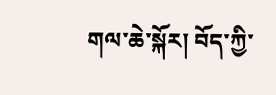གལ་ཆེ་སྐོར། བོད་ཀྱི་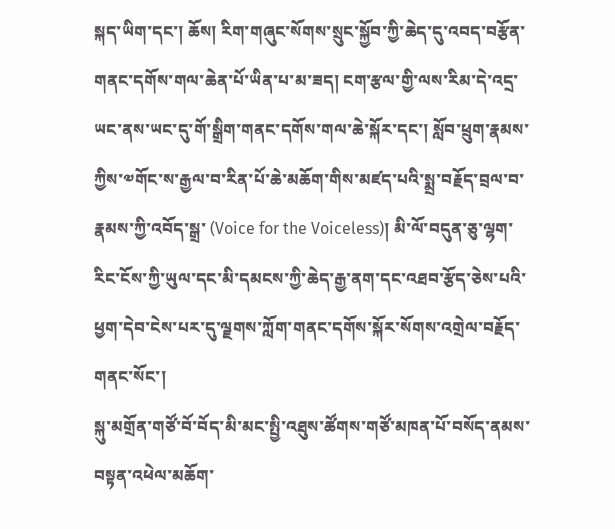སྐད་ཡིག་དང་། ཆོས། རིག་གཞུང་སོགས་སྲུང་སྐྱོབ་ཀྱི་ཆེད་དུ་འབད་བརྩོན་གནང་དགོས་གལ་ཆེན་པོ་ཡིན་པ་མ་ཟད། ངག་རྩལ་གྱི་ལས་རིམ་དེ་འདྲ་ཡང་ནས་ཡང་དུ་གོ་སྒྲིག་གནང་དགོས་གལ་ཆེ་སྐོར་དང་། སློབ་ཕྲུག་རྣམས་ཀྱིས་༧གོང་ས་རྒྱལ་བ་རིན་པོ་ཆེ་མཆོག་གིས་མཛད་པའི་སྨྲ་བརྗོད་བྲལ་བ་རྣམས་ཀྱི་འབོད་སྒྲ་ (Voice for the Voiceless)། མི་ལོ་བདུན་ཅུ་ལྷག་རིང་ངོས་ཀྱི་ཡུལ་དང་མི་དམངས་ཀྱི་ཆེད་རྒྱ་ནག་དང་འཐབ་རྩོད་ཅེས་པའི་ཕྱག་དེབ་ངེས་པར་དུ་ལྗགས་ཀློག་གནང་དགོས་སྐོར་སོགས་འགྲེལ་བརྗོད་གནང་སོང་།
སྐུ་མགྲོན་གཙོ་བོ་བོད་མི་མང་སྤྱི་འཐུས་ཚོགས་གཙོ་མཁན་པོ་བསོད་ནམས་བསྟན་འཕེལ་མཆོག་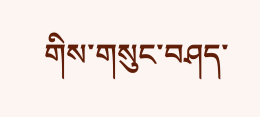གིས་གསུང་བཤད་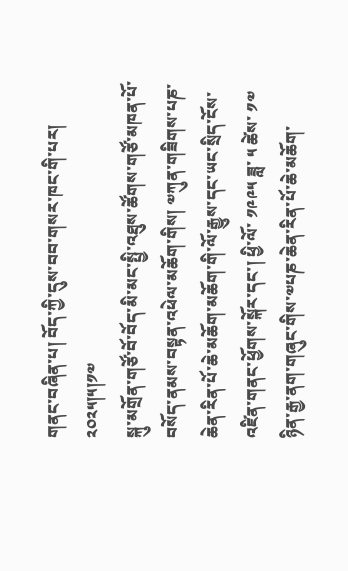གནང་བཞིན་པ། བོད་ཀྱི་དུས་བབ་གསར་ཁང་གི་པར། ༢༠༢༥།༥།༡༧
སྐུ་མགྲོན་གཙོ་བོ་བོད་མི་མང་སྤྱི་འཐུས་ཚོགས་གཙོ་མཁན་པོ་བསོད་ནམས་བསྟན་འཕེལ་མཆོག་གིས། ༧ཀུན་གཟིགས་པཎ་ཆེན་རིན་པོ་ཆེ་མཆོག་མཆོག་གི་ལོ་རྒྱུས་དང་ཡང་སྲིད་ངོས་འཛིན་གནང་ཕྱོགས་སྐོར་དང་། ཕྱི་ལོ་ ༡༩༩༥ ཟླ་ ༥ ཚེས་ ༡༧ ཉིན་རྒྱ་ནག་གཞུང་གིས་༧པཎ་ཆེན་རིན་པོ་ཆེ་མཆོག་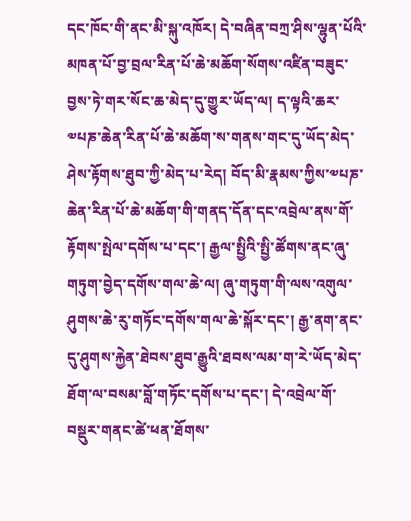དང་ཁོང་གི་ནང་མི་སྐུ་འཁོར། དེ་བཞིན་བཀྲ་ཤིས་ལྷུན་པོའི་མཁན་པོ་བྱ་བྲལ་རིན་པོ་ཆེ་མཆོག་སོགས་འཛིན་བཟུང་བྱས་ཏེ་གར་སོང་ཆ་མེད་དུ་གྱུར་ཡོད་ལ། ད་ལྟའི་ཆར་༧པཎ་ཆེན་རིན་པོ་ཆེ་མཆོག་ས་གནས་གང་དུ་ཡོད་མེད་ཤེས་རྟོགས་ཐུབ་ཀྱི་མེད་པ་རེད། བོད་མི་རྣམས་ཀྱིས་༧པཎ་ཆེན་རིན་པོ་ཆེ་མཆོག་གི་གནད་དོན་དང་འབྲེལ་ནས་གོ་རྟོགས་སྤེལ་དགོས་པ་དང་། རྒྱལ་སྤྱིའི་སྤྱི་ཚོགས་ནང་ཞུ་གཏུག་བྱེད་དགོས་གལ་ཆེ་ལ། ཞུ་གཏུག་གི་ལས་འགུལ་ཤུགས་ཆེ་རུ་གཏོང་དགོས་གལ་ཆེ་སྐོར་དང་། རྒྱ་ནག་ནང་དུ་ཤུགས་རྐྱེན་ཐེབས་ཐུབ་རྒྱུའི་ཐབས་ལམ་ག་རེ་ཡོད་མེད་ཐོག་ལ་བསམ་བློ་གཏོང་དགོས་པ་དང་། དེ་འབྲེལ་གོ་བསྡུར་གནང་ཚེ་ཕན་ཐོགས་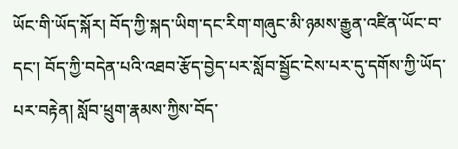ཡོང་གི་ཡོད་སྐོར། བོད་ཀྱི་སྐད་ཡིག་དང་རིག་གཞུང་མི་ཉམས་རྒྱུན་འཛིན་ཡོང་བ་དང་། བོད་ཀྱི་བདེན་པའི་འཐབ་རྩོད་བྱེད་པར་སློབ་སྦྱོང་ངེས་པར་དུ་དགོས་ཀྱི་ཡོད་པར་བརྟེན། སློབ་ཕྲུག་རྣམས་ཀྱིས་བོད་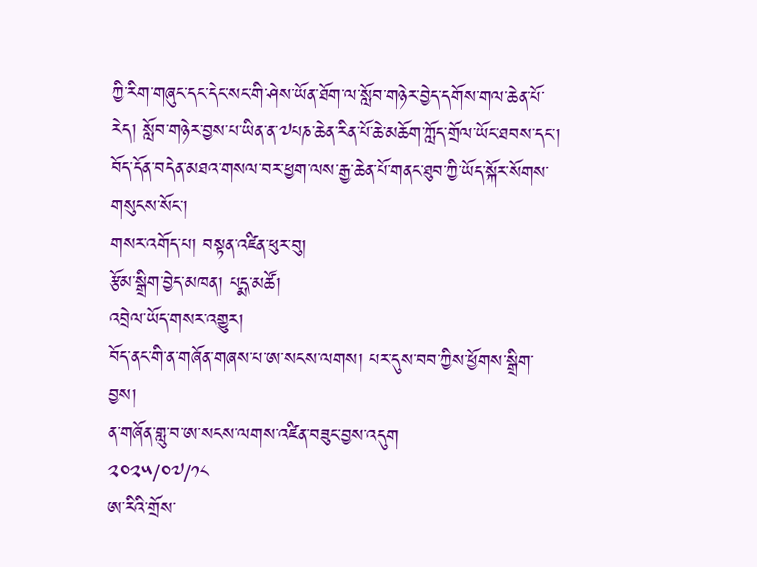ཀྱི་རིག་གཞུང་དང་དེང་སང་གི་ཤེས་ཡོན་ཐོག་ལ་སློབ་གཉེར་བྱེད་དགོས་གལ་ཆེན་པོ་རེད། སློབ་གཉེར་བྱས་པ་ཡིན་ན་༧པཎ་ཆེན་རིན་པོ་ཆེ་མཆོག་ཀློད་གྲོལ་ཡོང་ཐབས་དང་། བོད་དོན་བདེན་མཐའ་གསལ་བར་ཕྱག་ལས་རྒྱ་ཆེན་པོ་གནང་ཐུབ་ཀྱི་ཡོད་སྐོར་སོགས་གསུངས་སོང་།
གསར་འགོད་པ། བསྟན་འཛིན་ཕུར་བུ།
རྩོམ་སྒྲིག་བྱེད་མཁན། པདྨ་མཚོ།
འབྲེལ་ཡོད་གསར་འགྱུར།
བོད་ནང་གི་ན་གཞོན་གཞས་པ་ཨ་སངས་ལགས། པར་དུས་བབ་ཀྱིས་ཕྱོགས་སྒྲིག་བྱས།
ན་གཞོན་གླུ་བ་ཨ་སངས་ལགས་འཛིན་བཟུང་བྱས་འདུག
༢༠༢༥/༠༧/༡༨
ཨ་རིའི་གྲོས་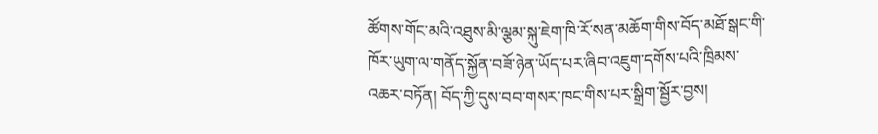ཚོགས་གོང་མའི་འཐུས་མི་ལྕམ་སྐུ་ཇེག་ཁི་རོ་སན་མཆོག་གིས་བོད་མཐོ་སྒང་གི་ཁོར་ཡུག་ལ་གནོད་སྐྱོན་བཟོ་ཉེན་ཡོད་པར་ཞིབ་འཇུག་དགོས་པའི་ཁྲིམས་འཆར་བཏོན། བོད་ཀྱི་དུས་བབ་གསར་ཁང་གིས་པར་སྒྲིག་སྦྱོར་བྱས།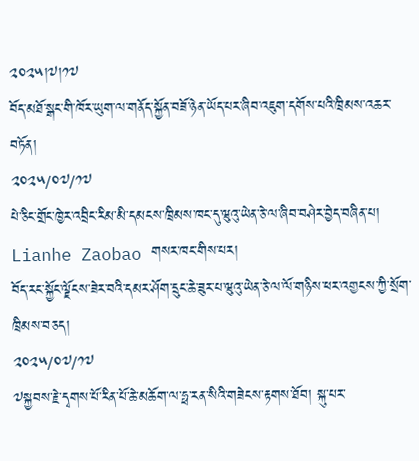༢༠༢༥།༧།༡༧
བོད་མཐོ་སྒང་གི་ཁོར་ཡུག་ལ་གནོད་སྐྱོན་བཟོ་ཉེན་ཡོད་པར་ཞིབ་འཇུག་དགོས་པའི་ཁྲིམས་འཆར་བཏོན།
༢༠༢༥/༠༧/༡༧
པེ་ཅིང་གྲོང་ཁྱེར་འབྲིང་རིམ་མི་དམངས་ཁྲིམས་ཁང་དུ་ཝུའུ་ཡེན་ཅེ་ལ་ཞིབ་བཤེར་བྱེད་བཞིན་པ། Lianhe Zaobao གསར་ཁང་གིས་པར།
བོད་རང་སྐྱོང་ལྗོངས་ཟེར་བའི་དམར་ཤོག་དྲུང་ཆེ་ཟུར་པ་ཝུའུ་ཡེན་ཅེ་ལ་ལོ་གཉིས་ཕར་འགྱངས་ཀྱི་སྲོག་ཁྲིམས་བཅད།
༢༠༢༥/༠༧/༡༧
༧སྐྱབས་རྗེ་དྭགས་པོ་རིན་པོ་ཆེ་མཆོག་ལ་ཧྥ་རན་སིའི་གཟེངས་རྟགས་ཐོབ། སྐུ་པར་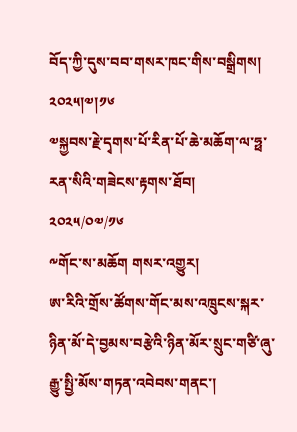བོད་ཀྱི་དུས་བབ་གསར་ཁང་གིས་བསྒྲིགས། ༢༠༢༥།༧།༡༦
༧སྐྱབས་རྗེ་དྭགས་པོ་རིན་པོ་ཆེ་མཆོག་ལ་ཧྥ་རན་སིའི་གཟེངས་རྟགས་ཐོབ།
༢༠༢༥/༠༧/༡༦
༸གོང་ས་མཆོག གསར་འགྱུར།
ཨ་རིའི་གྲོས་ཚོགས་གོང་མས་འཁྲུངས་སྐར་ཉིན་མོ་དེ་བྱམས་བརྩེའི་ཉིན་མོར་སྲུང་གཙི་ཞུ་རྒྱུ་སྤྱི་མོས་གཏན་འབེབས་གནང་།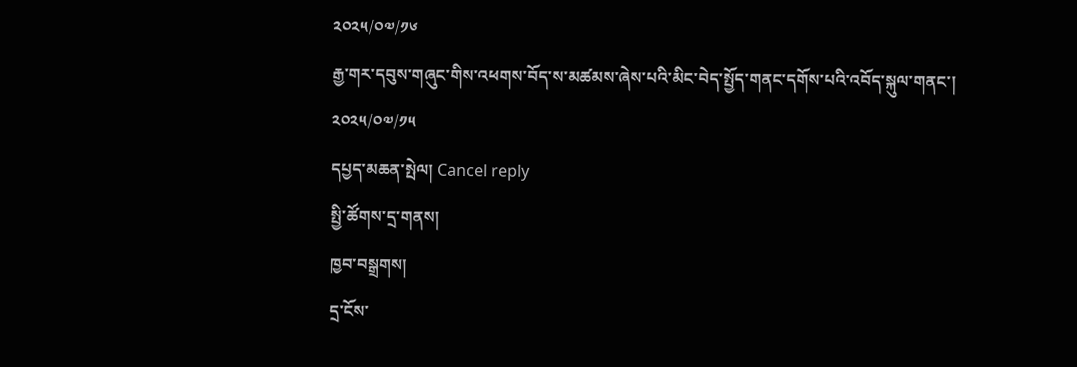༢༠༢༥/༠༧/༡༦
རྒྱ་གར་དབུས་གཞུང་གིས་འཕགས་བོད་ས་མཚམས་ཞེས་པའི་མིང་བེད་སྤྱོད་གནང་དགོས་པའི་འབོད་སྐུལ་གནང་།
༢༠༢༥/༠༧/༡༥
དཔྱད་མཆན་སྤེལ། Cancel reply
སྤྱི་ཚོགས་དྲ་གནས།
ཁྱབ་བསྒྲགས།
དྲ་ངོས་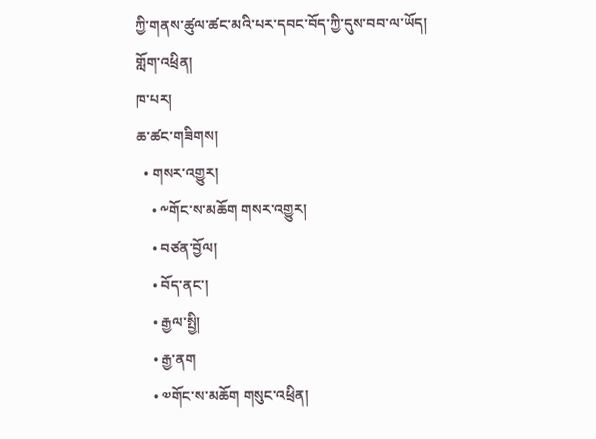ཀྱི་གནས་ཚུལ་ཚང་མའི་པར་དབང་བོད་ཀྱི་དུས་བབ་ལ་ཡོད།
གློག་འཕྲིན།
ཁ་པར།
ཆ་ཚང་གཟིགས།
  • གསར་འགྱུར།
    • ༸གོང་ས་མཆོག གསར་འགྱུར།
    • བཙན་བྱོལ།
    • བོད་ནང་།
    • རྒྱལ་སྤྱི།
    • རྒྱ་ནག
    • ༧གོང་ས་མཆོག གསུང་འཕྲིན།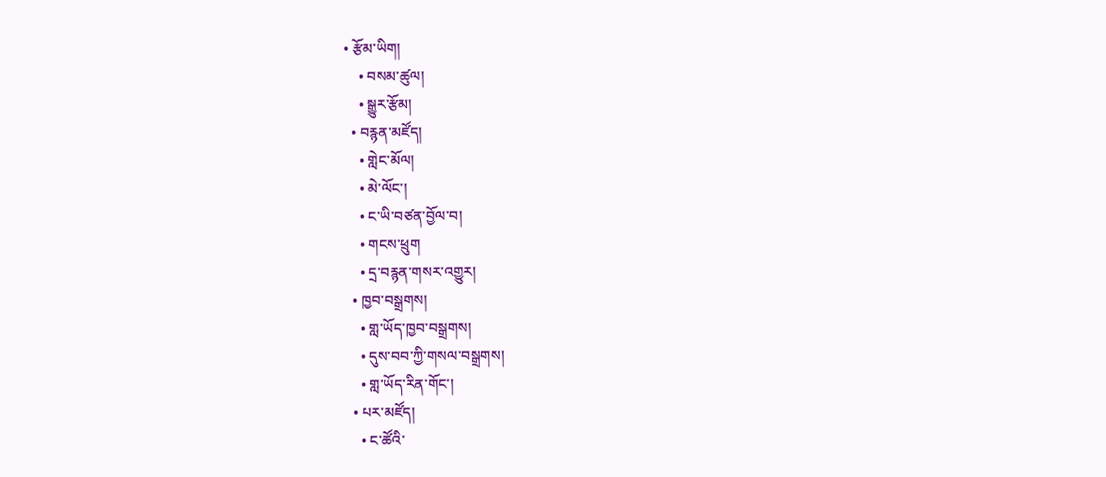• རྩོམ་ཡིག།
    • བསམ་ཚུལ།
    • སྒྱུར་རྩོམ།
  • བརྙན་མཛོད།
    • གླེང་མོལ།
    • མེ་ལོང་།
    • ང་ཡི་བཙན་བྱོལ་བ།
    • གངས་ཕྲུག
    • དྲ་བརྙན་གསར་འགྱུར།
  • ཁྱབ་བསྒྲགས།
    • གླ་ཡོད་ཁྱབ་བསྒྲགས།
    • དུས་བབ་ཀྱི་གསལ་བསྒྲགས།
    • གླ་ཡོད་རིན་གོང་།
  • པར་མཛོད།
    • ང་ཚོའི་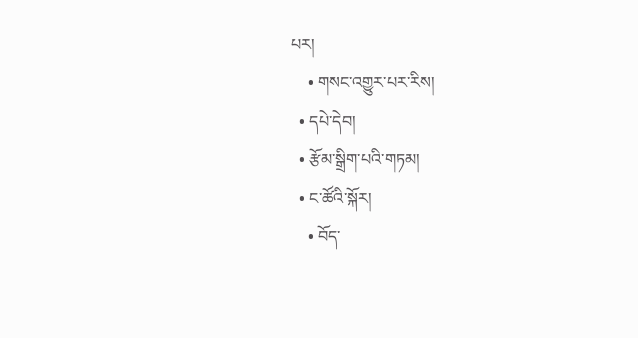པར།
    • གསང་འགྱུར་པར་རིས།
  • དཔེ་དེབ།
  • རྩོམ་སྒྲིག་པའི་གཏམ།
  • ང་ཚོའི་སྐོར།
    • བོད་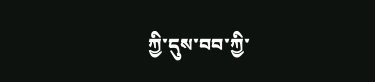ཀྱི་དུས་བབ་ཀྱི་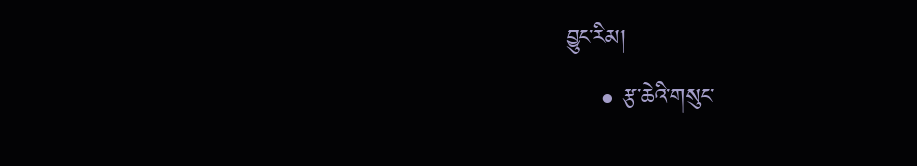བྱུང་རིམ།
    • རྩ་ཆེའི་གསུང་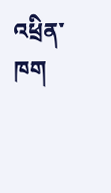འཕྲིན་ཁག